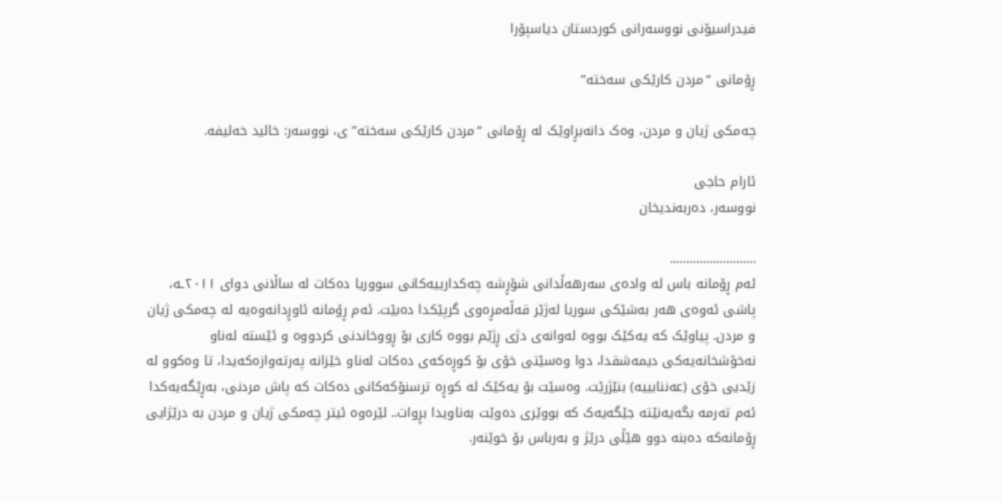فیدراسیۆنی نووسەرانی کوردستان دیاسپۆرا

ڕۆمانی “مردن کارێکی سەختە”

چەمکی ژیان و مردن، وەک دانەبڕاوێک لە ڕۆمانی “مردن کارێکی سەختە”ی، نووسەر: خالید خەلیفە.

ئارام حاجی
نووسەر، دەربەنديخان

……………………..
ئەم ڕۆمانە باس لە وادەی سەرهەڵدانی شۆڕشە چەکدارییەکانی سووریا دەکات لە ساڵانی دوای ٢٠١١ـە، پاشی ئەوەی هەر بەشێکی سوریا لەژێر قەڵەمڕەوی گرپێکدا دەبێت. ئەم ڕۆمانە ئاوڕدانەوەیە لە چەمکی ژیان و مردن. پیاوێک کە یەکێک بووە لەوانەی دژی ڕژێم بووە کاری بۆ ڕووخاندنی کردووە و ئێستە لەناو نەخۆشخانەیەکی دیمەشقدا، دوا وەسێتی خۆی بۆ کوڕەکەی دەکات لەناو خێزانە پەرتەوازەکەیدا، تا وەکوو لە زێدیی خۆی (عەننابییە) بنێژرێت. وەسێت بۆ یەکێک لە کوڕە ترسنۆکەکانی دەکات کە پاش مردنی، بەڕێگەیەکدا ئەم تەرمە بگەیەنێتە جێگەیەک کە بووێری دەوێت بەناویدا بڕوات.. لێرەوە ئیتر چەمکی ژیان و مردن بە درێژایی ڕۆمانەکە دەبنە دوو هێڵی درێژ و بەرباس بۆ خوێنەر.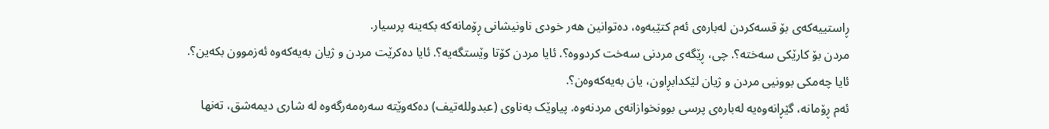ڕاستییەکەی بۆ قسەکردن لەبارەی ئەم کتێبەوە، دەتوانین هەر خودی ناونیشانی ڕۆمانەکە بکەینە پرسیار.
مردن بۆ کارێکی سەختە؟. چی، ڕێگەی مردنی سەخت کردووە؟. ئایا مردن کۆتا وێستگەیە؟. ئایا دەکرێت مردن و ژیان بەیەکەوە ئەزموون بکەین؟. ئایا چەمکی بوونیی مردن و ژیان لێکدابڕاون، یان بەیەکەوەن؟.
ئەم ڕۆمانە، گێڕانەوەیە لەبارەی پرسی بوونخوازانەی مردنەوە. پیاوێک بەناوی (عبدوللەتیف) دەکەوێتە سەرەمەرگەوە لە شاری دیمەشق، تەنها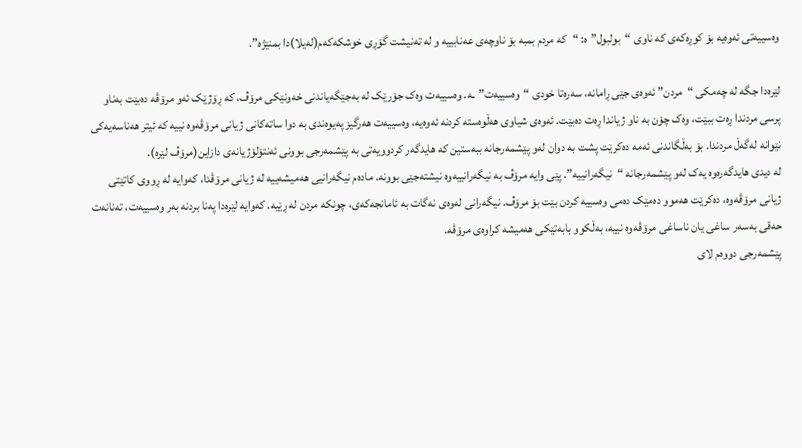وەسییەتی ئەوەیە بۆ کوڕەکەی کە ناوی “بولبول”ە: “کە مردم بمبە بۆ ناوچەی عەنابییە و لە تەنیشت گۆڕی خوشکەکەم(لەیلا)دا بمنێژە”.

لێرەدا جگە لە چەمکی “مردن” ئەوەی جێی ڕامانە، سەرەتا خودی “وەسییەت”ـە. وەسییەت وەک جۆرێک لە بەجێگەیاندنی خەونێکی مرۆڤ، کە ڕۆژێک ئەو مرۆڤە دەبێت بەناو پرسی مردندا ڕەت ببێت، وەک چۆن بە ناو ژیاندا ڕەت دەبێت. ئەوەی شیاوی هەڵوەستە کردنە ئەوەیە، وەسییەت هەرگیز پەیوەندی بە دوا ساتەکانی ژیانی مرۆڤەوە نییە کە ئیتر هەناسەیەکی نێوانە لەگەڵ مردندا. بۆ بەڵگاندنی ئەمە دەکرێت پشت بە دوان لەو پێشمەرجانە ببەستین کە هایدگەر کردوویەتی بە پێشمەرجی بوونی ئەنتۆلۆژیانەی دازاین(مرۆڤ لێرە).
لە دیدی هایدگەرەوە یەک لەو پێشمەرجانە “نیگەرانییە”. پێی وایە مرۆڤ بە نیگەرانییەوە نیشتەجێی بوونە. مادەم نیگەرانیی هەمیشەییە لە ژیانی مرۆڤدا، کەوایە لە ڕووی کاتێتی ژیانی مرۆڤەوە، دەکرێت هەموو دەمێک دەمی وەسییە کردن بێت بۆ مرۆڤ. نیگەرانی لەوەی نەگات بە ئامانجەکەی، چونکە مردن لە ڕێیە. کەوایە لێرەدا پەنا بردنە بەر وەسییەت، تەنانەت حەقی بەسەر ساغی یان ناساغی مرۆڤەوە نییە، بەڵکوو بابەتێکی هەمیشە کراوەی مرۆڤە.
پێشمەرجی دووەم لای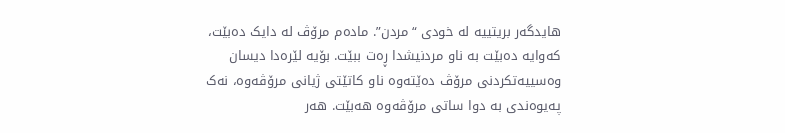هایدگەر بریتییە لە خودی “مردن”. مادەم مرۆڤ لە دایک دەبێت، کەوایە دەبێت بە ناو مردنیشدا ڕەت ببێت. بۆیە لێرەدا دیسان وەسییەتکردنی مرۆڤ دەێتەوە ناو کاتێتی ژیانی مرۆڤەوە، نەک پەیوەندی بە دوا ساتی مرۆڤەوە هەبێت. هەر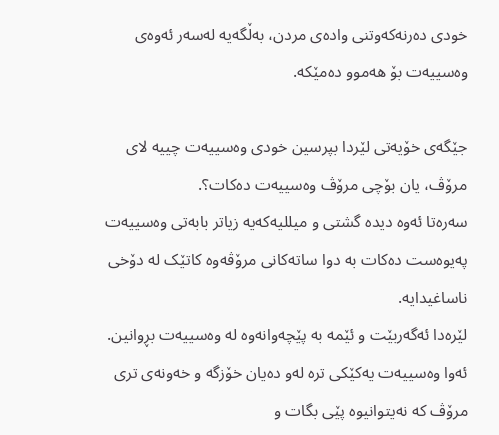خودی دەرنەکەوتنی وادەی مردن، بەڵگەیە لەسەر ئەوەی وەسییەت بۆ هەموو دەمێکە.

جێگەی خۆیەتی لێردا بپرسین خودی وەسییەت چییە لای مرۆڤ، یان بۆچی مرۆڤ وەسییەت دەکات؟.
سەرەتا ئەوە دیدە گشتی و میللیەکەیە زیاتر بابەتی وەسییەت پەیوەست دەکات بە دوا ساتەکانی مرۆڤەوە کاتێک لە دۆخی ناساغیدایە.
لێرەدا ئەگەربێت و ئێمە بە پێچەوانەوە لە وەسییەت بڕوانین. ئەوا وەسییەت یەکێکی ترە لەو دەیان خۆزگە و خەونەی تری مرۆڤ کە نەیتوانیوە پێی بگات و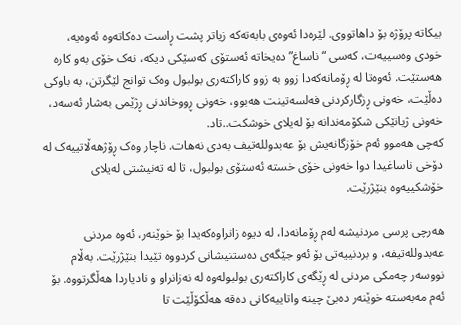بیکاتە پرۆژە بۆ داهاتووی. لێرەدا ئەوەی بابەتەکە زیاتر پشت ڕاست دەکاتەوە ئەوەیە، خودی وەسییەت، کەسی “ناساغ” دەیخاتە ئەستۆی کەسێکی دیکە، نەک خۆی بەو کارە هەستێت. ئەوەتا لە ڕۆمانەکەدا زوو بە زوو کاراکتەری بولبول وەک توانج لێگرتن، بە باوکی دەڵێت، خەونی ڕزگارکردنی فەلسەتینت هەبوو، خەونی ڕووخاندنی ڕژێمی بەشار ئەسەد، خەونی ژیانێکی شکۆمەندانە بۆ لەیلای خوشکت..تاد.
کەچی هەموو ئەم خۆزگانەیش بۆ عەبدوللەتیف بەدی نەهات. ناچار وەک ڕۆژهەڵاتییەک لە دۆخی ناساغیدا دوا خەونی خۆی خستە ئەستۆی بولبول، تا لە تەنیشتی لەیلای خۆشکییەوە بنێژرێت.

هەرچی پرسی مردنیشە لەم ڕۆمانەدا، لە دیوە زانراوەکەیدا بۆ خوێنەر، ئەوە مردنی عەبدوللەتیفە، و بردنییەتی بۆ ئەو جێگەی دەستنیشانی کردووە تێیدا بنێژرێت. بەڵام نووسەر چەمکی مردنی لە ڕێگەی کاراکتەری بولبولەوە لە نەزانراو و نادیاردا هەڵگرتووە. بۆ ئەم مەبەستە خوێنەر دەبێ چینە واتاییەکانی دەقە هەڵکۆڵێت تا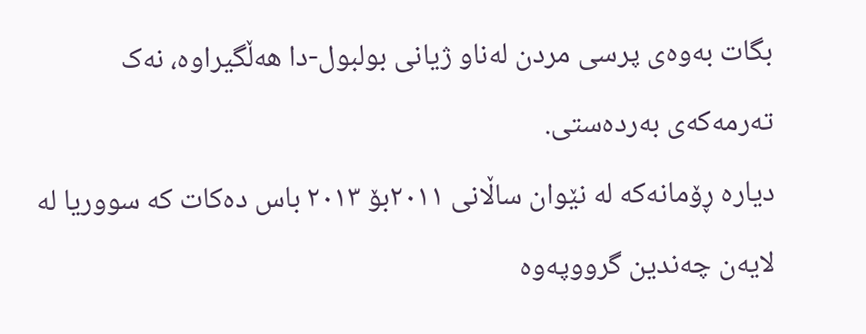بگات بەوەی پرسی مردن لەناو ژیانی بولبول-دا هەڵگیراوە، نەک تەرمەکەی بەردەستی.
دیارە ڕۆمانەکە لە نێوان ساڵانی ٢٠١١بۆ ٢٠١٣ باس دەکات کە سووریا لە لایەن چەندین گرووپەوە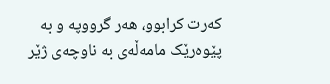کەرت کرابوو، هەر گرووپە و بە پێوەرێک مامەڵەی بە ناوچەی ژێر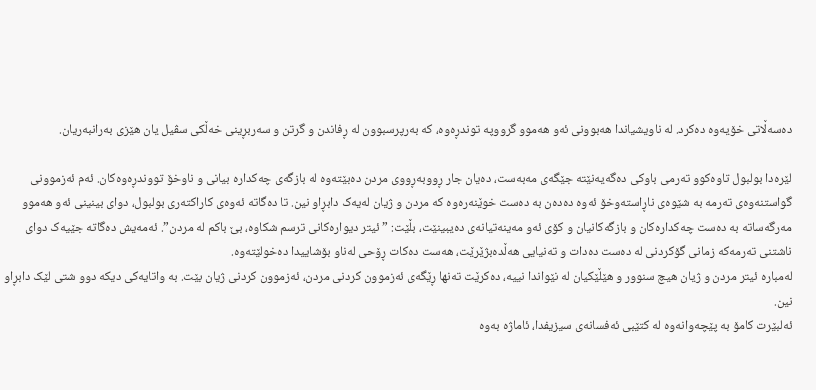دەسەڵاتی خۆیەوە دەکرد. لە ناویشیاندا هەبوونی ئەو هەموو گرووپە توندڕەوە، کە بەرپرسبوون لە ڕفاندن و گرتن و سەربڕینی خەڵکی سڤیل یان هێزی بەرانبەریان.

لێرەدا بولبول تاوەکوو تەرمی باوکی دەگەیەنێتە جێگەی مەبەست، دەیان جار ڕووبەڕووی مردن دەبێتەوە لە بازگەی چەکدارە بیانی و ناوخۆ تووندڕەوەکان. ئەم ئەزموونی گواستنەوەی تەرمە بە شێوەی ناڕاستەوخۆ ئەوە دەدەن بە دەست خوێنەرەوە کە مردن و ژیان لەیەک دابڕاو نین. تا دەگاتە ئەوەی کاراکتەری بولبول، دوای بینینی ئەو هەموو مەرگەساتە بە دەست چەکدارەکان و بازگەکانیان و کۆی ئەو مەینەتیانەی دەیبینێت، بڵێت: ” ئیتر دیوارەکانی ترسم شکاوە، بێ باکم لە مردن”. ئەمەیش دەگاتە جێیەک دوای ناشتنی تەرمەکە زمانی گۆکردنی لە دەست دەدات و تەنیایی هەڵدەبژێرێت، هەست دەکات ڕۆحی لەناو بۆشاییدا دەخولێتەوە.
لەمبارە ئیتر مردن و ژیان هیچ سنوور و هێڵێکیان لە نێواندا نییە، دەکرێت تەنها ڕێگەی ئەزموون کردنی مردن، ئەزموون کردنی ژیان بێت. بە واتایەکی دیکە دوو شتی لێک دابڕاو نین.
ئەلبێرت کامۆ بە پێچەوانەوە لە کتێبی ئەفسانەی سیزیفدا، ئاماژە بەوە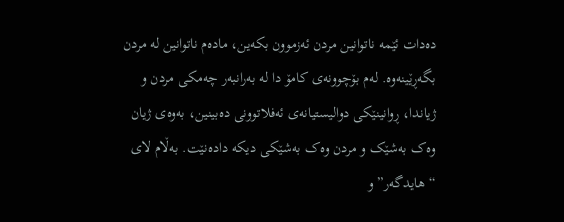دەدات ئێمە ناتوانین مردن ئەزموون بکەین، مادەم ناتوانین لە مردن بگەڕێینەوە. لەم بۆچوونەی کامۆ دا لە بەرانبەر چەمکی مردن و ژیاندا، ڕوانینێکی دوالیستیانەی ئەفلاتوونی دەبینین، بەوەی ژیان وەک بەشێک و مردن وەک بەشێکی دیکە دادەنێت. بەڵام لای “هایدگەر” و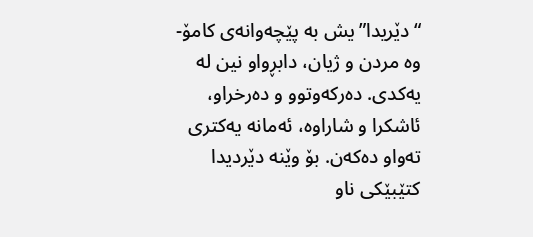“دێریدا”یش بە پێچەوانەی کامۆ-وە مردن و ژیان، دابڕواو نین لە یەکدی. دەرکەوتوو و دەرخراو، ئاشکرا و شاراوە، ئەمانە یەکتری تەواو دەکەن. بۆ وێنە دێردیدا کتێبێکی ناو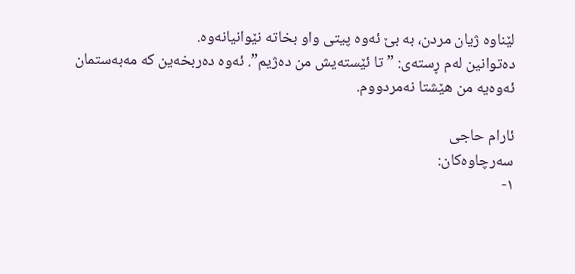لێناوە ژیان مردن، بە بێ ئەوە پیتی واو بخاتە نێوانیانەوە.
دەتوانین لەم ڕستەی: ” تا ئێستەیش من دەژیم”. ئەوە دەربخەین کە مەبەستمان ئەوەیە من هێشتا نەمردووم.

ئارام حاجی
سەرچاوەکان:
١-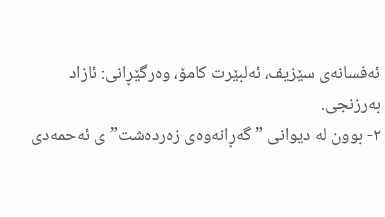ئەفسانەی سێزیف، ئەلبێرت کامۆ، وەرگێڕانی: ئازاد بەرزنجی.
٢- بوون لە دیوانی ” گەڕانەوەی زەردەشت”ی ئەحمەدی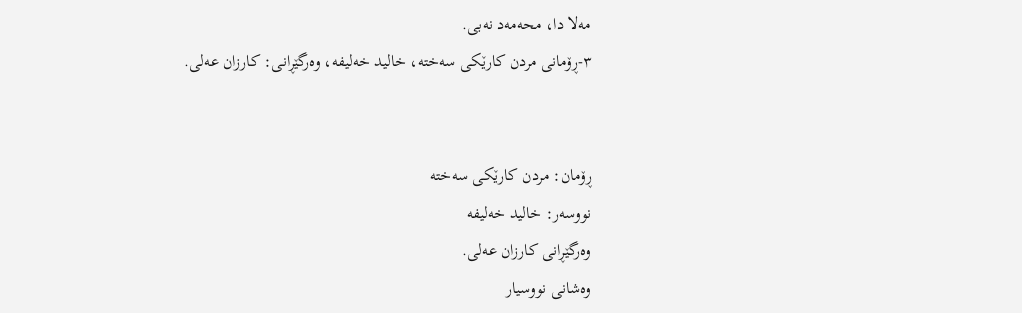مەلا دا، محەمەد نەبی.
٣-ڕۆمانی مردن کارێکی سەختە، خالید خەلیفە، وەرگێڕانی: کارزان عەلی.


ڕۆمان: مردن کارێکی سەختە
نووسەر: خالید خەلیفە
وەرگێڕانی کارزان عەلی.
وەشانی نووسیار